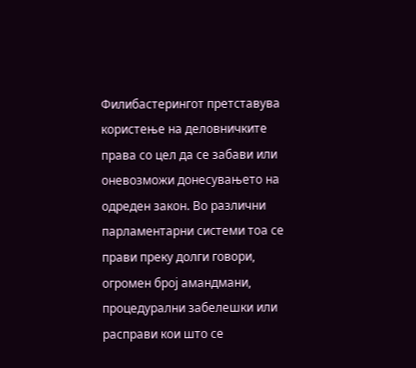Филибастерингот претставува користење на деловничките права со цел да се забави или оневозможи донесувањето на одреден закон. Во различни парламентарни системи тоа се прави преку долги говори, огромен број амандмани, процедурални забелешки или расправи кои што се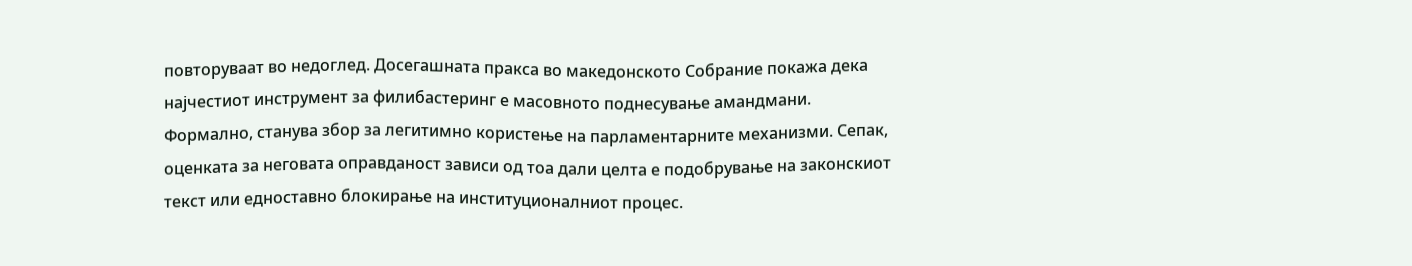повторуваат во недоглед. Досегашната пракса во македонското Собрание покажа дека најчестиот инструмент за филибастеринг е масовното поднесување амандмани.
Формално, станува збор за легитимно користење на парламентарните механизми. Сепак, оценката за неговата оправданост зависи од тоа дали целта е подобрување на законскиот текст или едноставно блокирање на институционалниот процес.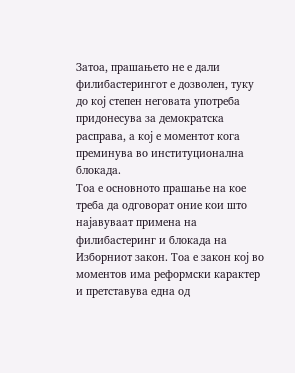Затоа, прашањето не е дали филибастерингот е дозволен, туку до кој степен неговата употреба придонесува за демократска расправа, а кој е моментот кога преминува во институционална блокада.
Тоа е основното прашање на кое треба да одговорат оние кои што најавуваат примена на филибастеринг и блокада на Изборниот закон. Тоа е закон кој во моментов има реформски карактер и претставува една од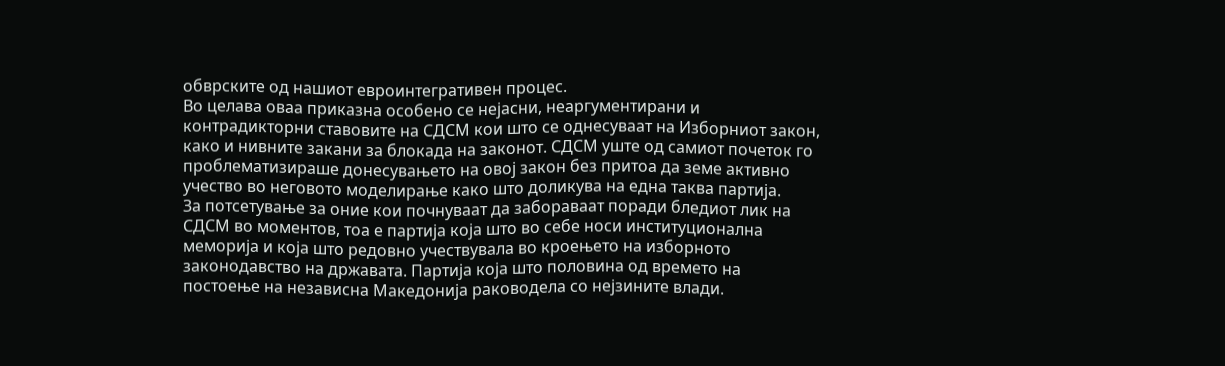обврските од нашиот евроинтегративен процес.
Во целава оваа приказна особено се нејасни, неаргументирани и контрадикторни ставовите на СДСМ кои што се однесуваат на Изборниот закон, како и нивните закани за блокада на законот. СДСМ уште од самиот почеток го проблематизираше донесувањето на овој закон без притоа да земе активно учество во неговото моделирање како што доликува на една таква партија.
За потсетување за оние кои почнуваат да забораваат поради бледиот лик на СДСМ во моментов, тоа е партија која што во себе носи институционална меморија и која што редовно учествувала во кроењето на изборното законодавство на државата. Партија која што половина од времето на постоење на независна Македонија раководела со нејзините влади.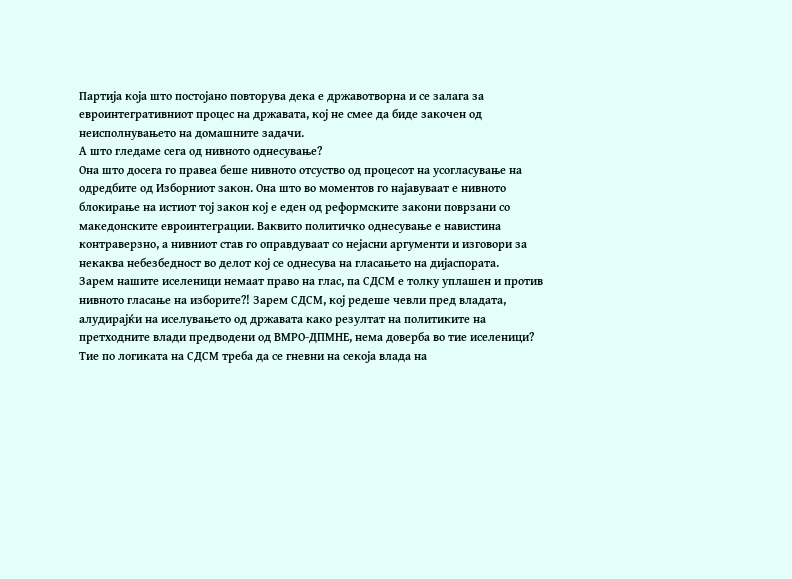Партија која што постојано повторува дека е државотворна и се залага за евроинтегративниот процес на државата, кој не смее да биде закочен од неисполнувањето на домашните задачи.
А што гледаме сега од нивното однесување?
Она што досега го правеа беше нивното отсуство од процесот на усогласување на одредбите од Изборниот закон. Она што во моментов го најавуваат е нивното блокирање на истиот тој закон кој е еден од реформските закони поврзани со македонските евроинтеграции. Ваквито политичко однесување е навистина контраверзно, а нивниот став го оправдуваат со нејасни аргументи и изговори за некаква небезбедност во делот кој се однесува на гласањето на дијаспората.
Зарем нашите иселеници немаат право на глас, па СДСМ е толку уплашен и против нивното гласање на изборите?! Зарем СДСМ, кој редеше чевли пред владата, алудирајќи на иселувањето од државата како резултат на политиките на претходните влади предводени од ВМРО-ДПМНЕ, нема доверба во тие иселеници? Тие по логиката на СДСМ треба да се гневни на секоја влада на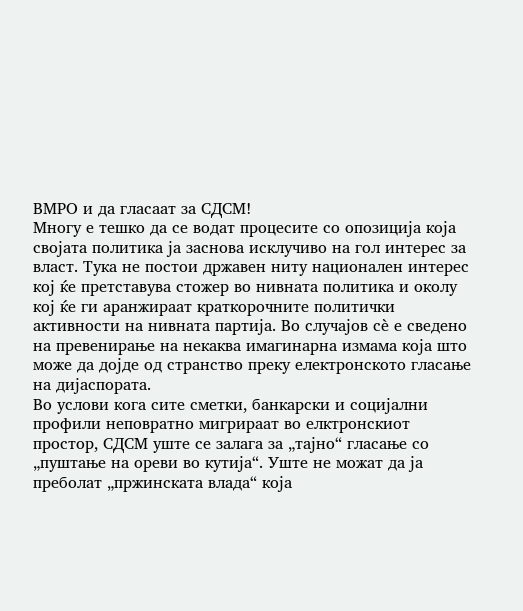ВМРО и да гласаат за СДСМ!
Многу е тешко да се водат процесите со опозиција која својата политика ја заснова исклучиво на гол интерес за власт. Тука не постои државен ниту национален интерес кој ќе претставува стожер во нивната политика и околу кој ќе ги аранжираат краткорочните политички активности на нивната партија. Во случајов сѐ е сведено на превенирање на некаква имагинарна измама која што може да дојде од странство преку електронското гласање на дијаспората.
Во услови кога сите сметки, банкарски и социјални профили неповратно мигрираат во елктронскиот простор, СДСМ уште се залага за „тајно“ гласање со „пуштање на ореви во кутија“. Уште не можат да ја преболат „пржинската влада“ која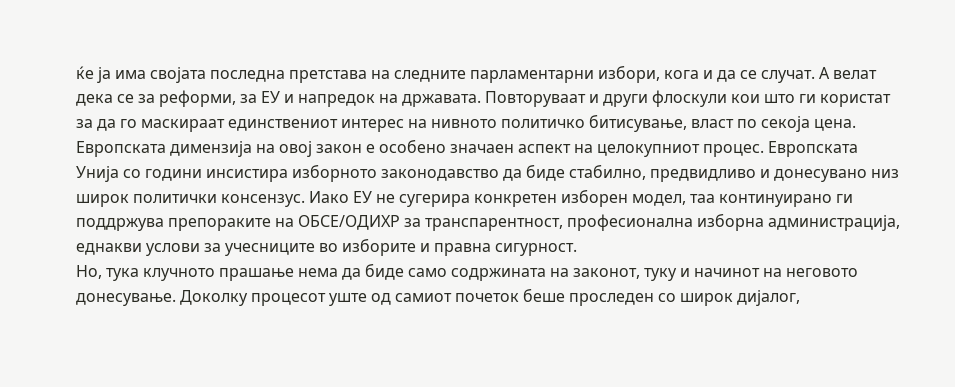ќе ја има својата последна претстава на следните парламентарни избори, кога и да се случат. А велат дека се за реформи, за ЕУ и напредок на државата. Повторуваат и други флоскули кои што ги користат за да го маскираат единствениот интерес на нивното политичко битисување, власт по секоја цена.
Европската димензија на овој закон е особено значаен аспект на целокупниот процес. Европската Унија со години инсистира изборното законодавство да биде стабилно, предвидливо и донесувано низ широк политички консензус. Иако ЕУ не сугерира конкретен изборен модел, таа континуирано ги поддржува препораките на ОБСЕ/ОДИХР за транспарентност, професионална изборна администрација, еднакви услови за учесниците во изборите и правна сигурност.
Но, тука клучното прашање нема да биде само содржината на законот, туку и начинот на неговото донесување. Доколку процесот уште од самиот почеток беше проследен со широк дијалог,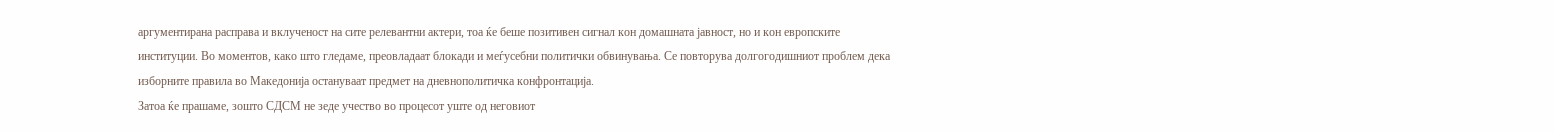аргументирана расправа и вклученост на сите релевантни актери, тоа ќе беше позитивен сигнал кон домашната јавност, но и кон европските институции. Во моментов, како што гледаме, преовладаат блокади и меѓусебни политички обвинувања. Се повторува долгогодишниот проблем дека изборните правила во Македонија остануваат предмет на дневнополитичка конфронтација.
Затоа ќе прашаме, зошто СДСМ не зеде учество во процесот уште од неговиот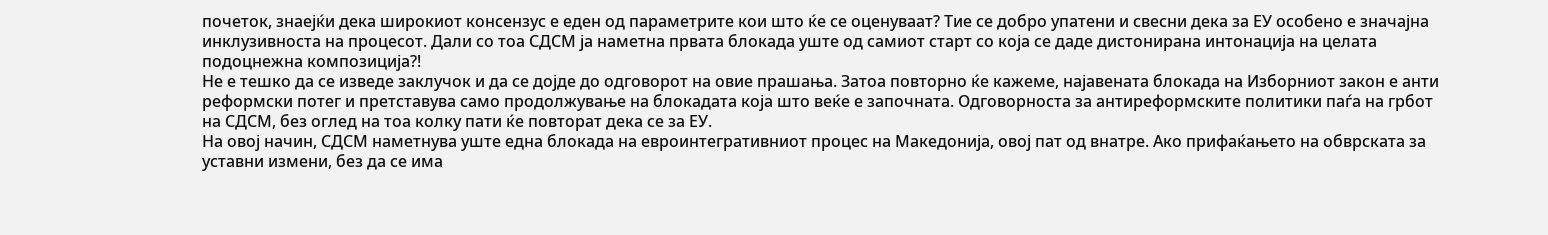почеток, знаејќи дека широкиот консензус е еден од параметрите кои што ќе се оценуваат? Тие се добро упатени и свесни дека за ЕУ особено е значајна инклузивноста на процесот. Дали со тоа СДСМ ја наметна првата блокада уште од самиот старт со која се даде дистонирана интонација на целата подоцнежна композиција?!
Не е тешко да се изведе заклучок и да се дојде до одговорот на овие прашања. Затоа повторно ќе кажеме, најавената блокада на Изборниот закон е анти реформски потег и претставува само продолжување на блокадата која што веќе е започната. Одговорноста за антиреформските политики паѓа на грбот на СДСМ, без оглед на тоа колку пати ќе повторат дека се за ЕУ.
На овој начин, СДСМ наметнува уште една блокада на евроинтегративниот процес на Македонија, овој пат од внатре. Ако прифаќањето на обврската за уставни измени, без да се има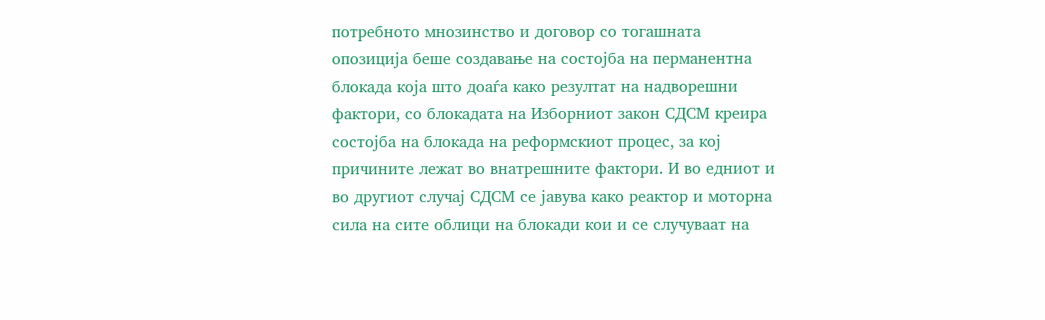потребното мнозинство и договор со тогашната опозиција беше создавање на состојба на перманентна блокада која што доаѓа како резултат на надворешни фактори, со блокадата на Изборниот закон СДСМ креира состојба на блокада на реформскиот процес, за кој причините лежат во внатрешните фактори. И во едниот и во другиот случај СДСМ се јавува како реактор и моторна сила на сите облици на блокади кои и се случуваат на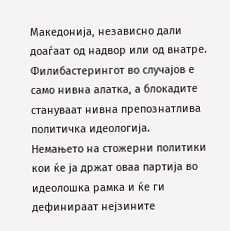Македонија, независно дали доаѓаат од надвор или од внатре. Филибастерингот во случајов е само нивна алатка, а блокадите стануваат нивна препознатлива политичка идеологија.
Немањето на стожерни политики кои ќе ја држат оваа партија во идеолошка рамка и ќе ги дефинираат нејзините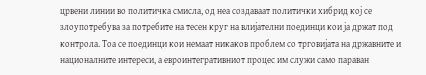црвени линии во политичка смисла, од неа создаваат политички хибрид кој се злоупотребува за потребите на тесен круг на влијателни поединци кои ја држат под контрола. Тоа се поединци кои немаат никаков проблем со трговијата на државните и националните интереси, а евроинтегративниот процес им служи само параван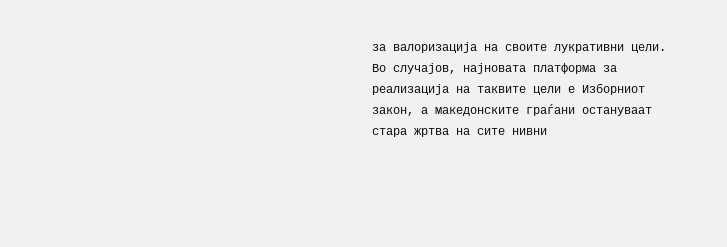за валоризација на своите лукративни цели.
Во случајов, најновата платформа за реализација на таквите цели е Изборниот закон, а македонските граѓани остануваат стара жртва на сите нивни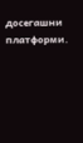досегашни платформи.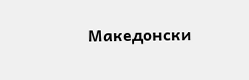Македонски